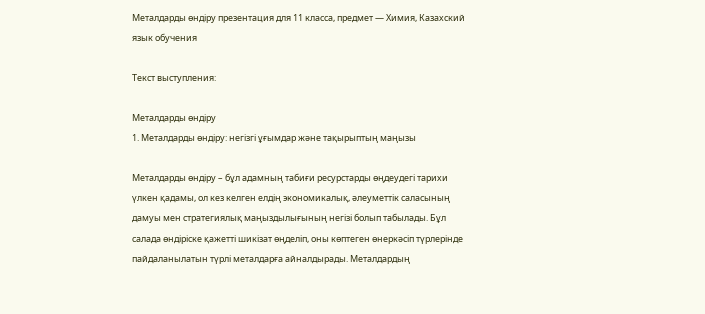Металдарды өндіру презентация для 11 класса, предмет — Химия, Казахский язык обучения

Текст выступления:

Металдарды өндіру
1. Металдарды өндіру: негізгі ұғымдар және тақырыптың маңызы

Металдарды өндіру – бұл адамның табиғи ресурстарды өңдеудегі тарихи үлкен қадамы, ол кез келген елдің экономикалық, әлеуметтік саласының дамуы мен стратегиялық маңыздылығының негізі болып табылады. Бұл салада өндіріске қажетті шикізат өңделіп, оны көптеген өнеркәсіп түрлерінде пайдаланылатын түрлі металдарға айналдырады. Металдардың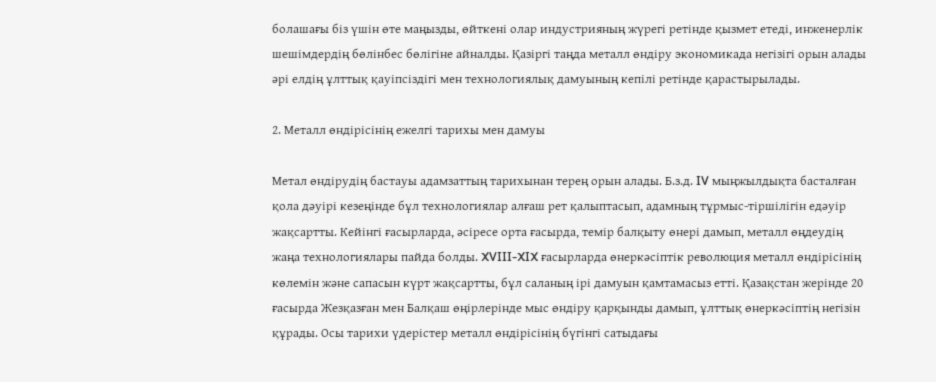болашағы біз үшін өте маңызды, өйткені олар индустрияның жүрегі ретінде қызмет етеді, инженерлік шешімдердің бөлінбес бөлігіне айналды. Қазіргі таңда металл өндіру экономикада негізігі орын алады әрі елдің ұлттық қауіпсіздігі мен технологиялық дамуының кепілі ретінде қарастырылады.

2. Металл өндірісінің ежелгі тарихы мен дамуы

Метал өндірудің бастауы адамзаттың тарихынан терең орын алады. Б.з.д. IV мыңжылдықта басталған қола дәуірі кезеңінде бұл технологиялар алғаш рет қалыптасып, адамның тұрмыс-тіршілігін едәуір жақсартты. Кейінгі ғасырларда, әсіресе орта ғасырда, темір балқыту өнері дамып, металл өңдеудің жаңа технологиялары пайда болды. XVIII-XIX ғасырларда өнеркәсіптік революция металл өндірісінің көлемін және сапасын күрт жақсартты, бұл саланың ірі дамуын қамтамасыз етті. Қазақстан жерінде 20 ғасырда Жезқазған мен Балқаш өңірлерінде мыс өндіру қарқынды дамып, ұлттық өнеркәсіптің негізін құрады. Осы тарихи үдерістер металл өндірісінің бүгінгі сатыдағы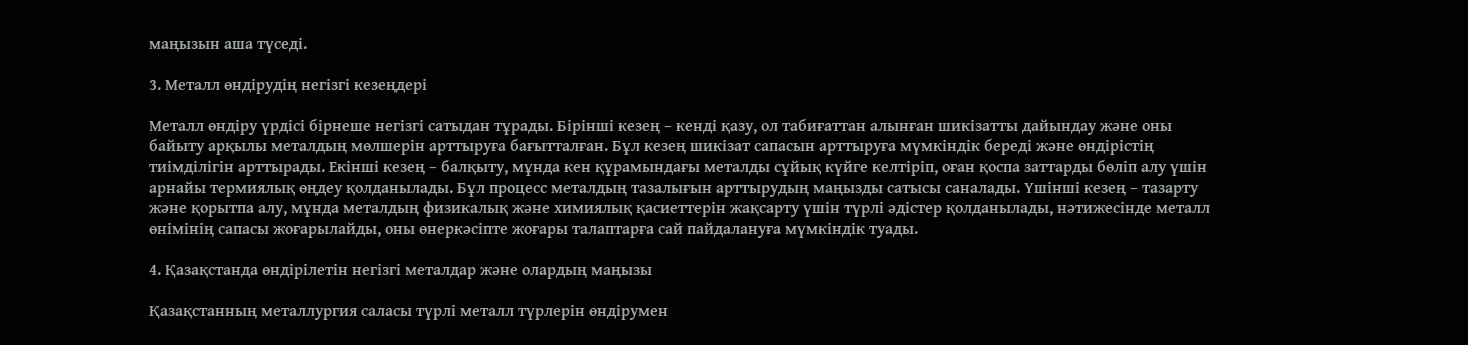маңызын аша түседі.

3. Металл өндірудің негізгі кезеңдері

Металл өндіру үрдісі бірнеше негізгі сатыдан тұрады. Бірінші кезең – кенді қазу, ол табиғаттан алынған шикізатты дайындау және оны байыту арқылы металдың мөлшерін арттыруға бағытталған. Бұл кезең шикізат сапасын арттыруға мүмкіндік береді және өндірістің тиімділігін арттырады. Екінші кезең – балқыту, мұнда кен құрамындағы металды сұйық күйге келтіріп, оған қоспа заттарды бөліп алу үшін арнайы термиялық өңдеу қолданылады. Бұл процесс металдың тазалығын арттырудың маңызды сатысы саналады. Үшінші кезең – тазарту және қорытпа алу, мұнда металдың физикалық және химиялық қасиеттерін жақсарту үшін түрлі әдістер қолданылады, нәтижесінде металл өнімінің сапасы жоғарылайды, оны өнеркәсіпте жоғары талаптарға сай пайдалануға мүмкіндік туады.

4. Қазақстанда өндірілетін негізгі металдар және олардың маңызы

Қазақстанның металлургия саласы түрлі металл түрлерін өндірумен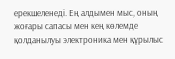ерекшеленеді. Ең алдымен мыс, оның жоғары сапасы мен кең көлемде қолданылуы электроника мен құрылыс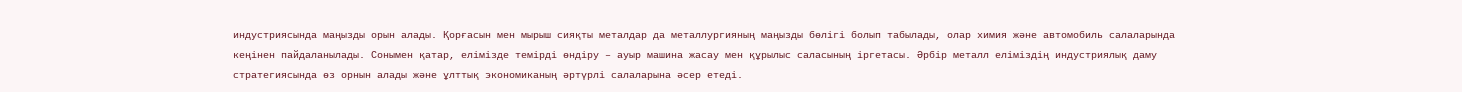индустриясында маңызды орын алады. Қорғасын мен мырыш сияқты металдар да металлургияның маңызды бөлігі болып табылады, олар химия және автомобиль салаларында кеңінен пайдаланылады. Сонымен қатар, елімізде темірді өндіру – ауыр машина жасау мен құрылыс саласының іргетасы. Әрбір металл еліміздің индустриялық даму стратегиясында өз орнын алады және ұлттық экономиканың әртүрлі салаларына әсер етеді.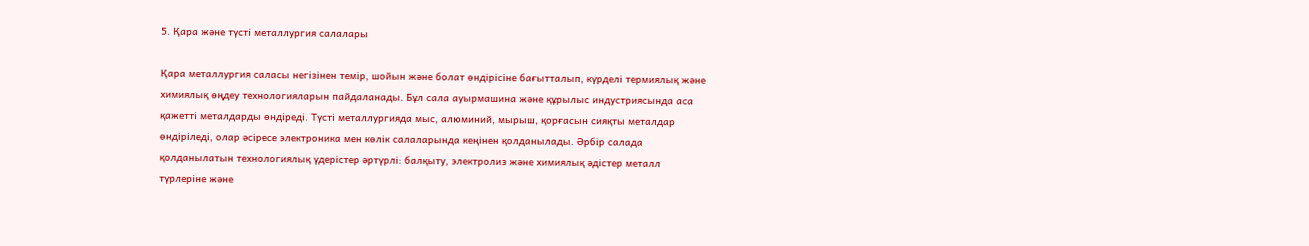5. Қара және түсті металлургия салалары

Қара металлургия саласы негізінен темір, шойын және болат өндірісіне бағытталып, күрделі термиялық және химиялық өңдеу технологияларын пайдаланады. Бұл сала ауырмашина және құрылыс индустриясында аса қажетті металдарды өндіреді. Түсті металлургияда мыс, алюминий, мырыш, қорғасын сияқты металдар өндіріледі, олар әсіресе электроника мен көлік салаларында кеңінен қолданылады. Әрбір салада қолданылатын технологиялық үдерістер әртүрлі: балқыту, электролиз және химиялық әдістер металл түрлеріне және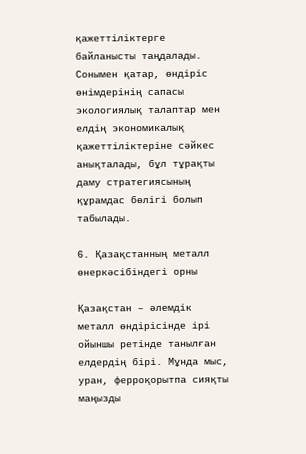қажеттіліктерге байланысты таңдалады. Сонымен қатар, өндіріс өнімдерінің сапасы экологиялық талаптар мен елдің экономикалық қажеттіліктеріне сәйкес анықталады, бұл тұрақты даму стратегиясының құрамдас бөлігі болып табылады.

6. Қазақстанның металл өнеркәсібіндегі орны

Қазақстан – әлемдік металл өндірісінде ірі ойыншы ретінде танылған елдердің бірі. Мұнда мыс, уран, ферроқорытпа сияқты маңызды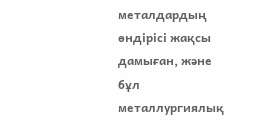металдардың өндірісі жақсы дамыған, және бұл металлургиялық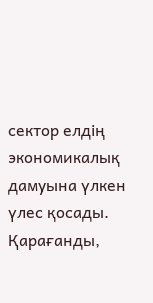сектор елдің экономикалық дамуына үлкен үлес қосады. Қарағанды,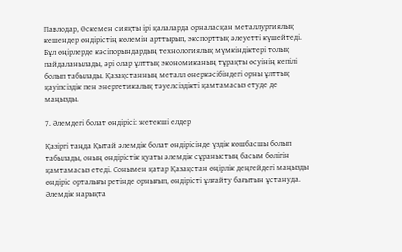Павлодар, Өскемен сияқты ірі қалаларда орналасқан металлургиялық кешендер өндірістің көлемін арттырып, экспорттық әлеуетті күшейтеді. Бұл өңірлерде кәсіпорындардың технологиялық мүмкіндіктері толық пайдаланылады, әрі олар ұлттық экономиканың тұрақты өсуінің кепілі болып табылады. Қазақстанның металл өнеркәсібіндегі орны ұлттық қауіпсіздік пен энергетикалық тәуелсіздікті қамтамасыз етуде де маңызды.

7. Әлемдегі болат өндірісі: жетекші елдер

Қазіргі таңда Қытай әлемдік болат өндірісінде үздік көшбасшы болып табылады, оның өндірістік қуаты әлемдік сұраныстың басым бөлігін қамтамасыз етеді. Сонымен қатар Қазақстан өңірлік деңгейдегі маңызды өндіріс орталығы ретінде орнығып, өндірісті ұлғайту бағытын ұстануда. Әлемдік нарықта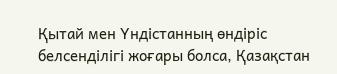Қытай мен Үндістанның өндіріс белсенділігі жоғары болса, Қазақстан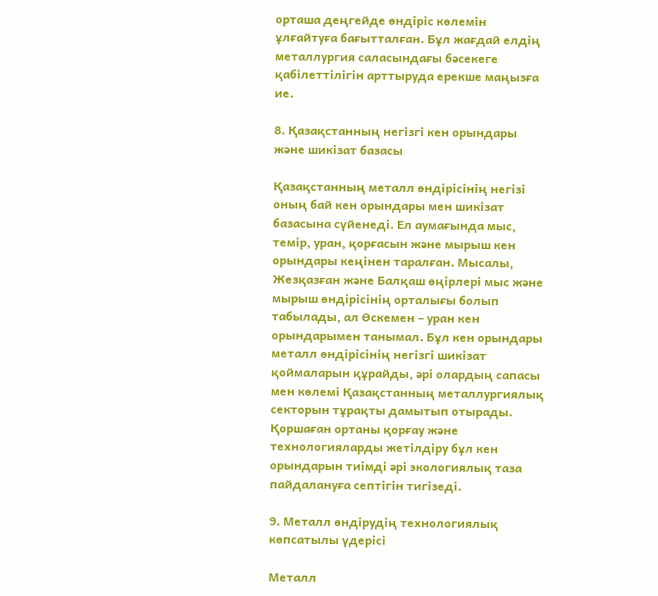орташа деңгейде өндіріс көлемін ұлғайтуға бағытталған. Бұл жағдай елдің металлургия саласындағы бәсекеге қабілеттілігін арттыруда ерекше маңызға ие.

8. Қазақстанның негізгі кен орындары және шикізат базасы

Қазақстанның металл өндірісінің негізі оның бай кен орындары мен шикізат базасына сүйенеді. Ел аумағында мыс, темір, уран, қорғасын және мырыш кен орындары кеңінен таралған. Мысалы, Жезқазған және Балқаш өңірлері мыс және мырыш өндірісінің орталығы болып табылады, ал Өскемен – уран кен орындарымен танымал. Бұл кен орындары металл өндірісінің негізгі шикізат қоймаларын құрайды, әрі олардың сапасы мен көлемі Қазақстанның металлургиялық секторын тұрақты дамытып отырады. Қоршаған ортаны қорғау және технологияларды жетілдіру бұл кен орындарын тиімді әрі экологиялық таза пайдалануға септігін тигізеді.

9. Металл өндірудің технологиялық көпсатылы үдерісі

Металл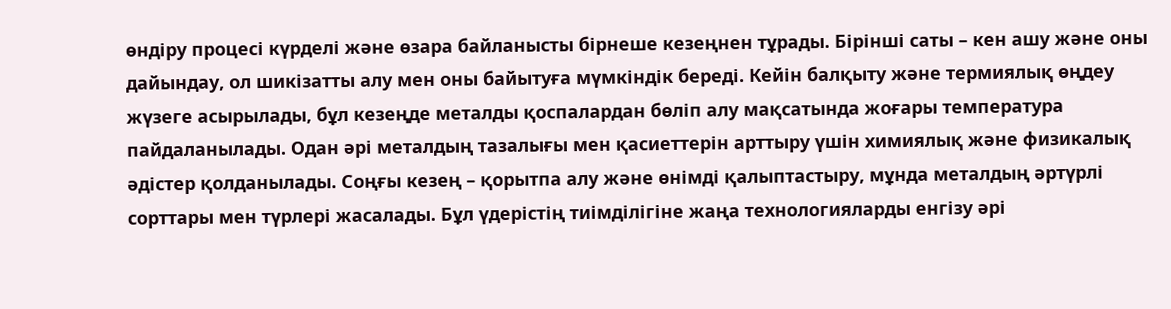өндіру процесі күрделі және өзара байланысты бірнеше кезеңнен тұрады. Бірінші саты – кен ашу және оны дайындау, ол шикізатты алу мен оны байытуға мүмкіндік береді. Кейін балқыту және термиялық өңдеу жүзеге асырылады, бұл кезеңде металды қоспалардан бөліп алу мақсатында жоғары температура пайдаланылады. Одан әрі металдың тазалығы мен қасиеттерін арттыру үшін химиялық және физикалық әдістер қолданылады. Соңғы кезең – қорытпа алу және өнімді қалыптастыру, мұнда металдың әртүрлі сорттары мен түрлері жасалады. Бұл үдерістің тиімділігіне жаңа технологияларды енгізу әрі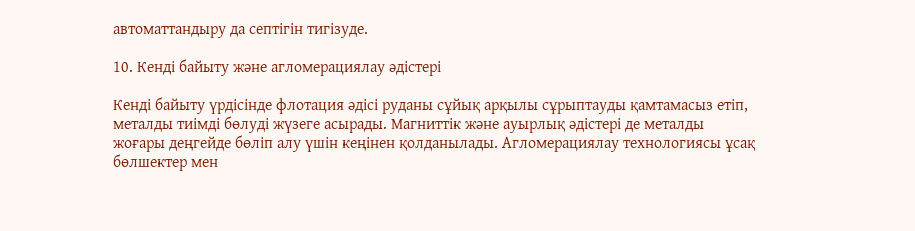автоматтандыру да септігін тигізуде.

10. Кенді байыту және агломерациялау әдістері

Кенді байыту үрдісінде флотация әдісі руданы сұйық арқылы сұрыптауды қамтамасыз етіп, металды тиімді бөлуді жүзеге асырады. Магниттік және ауырлық әдістері де металды жоғары деңгейде бөліп алу үшін кеңінен қолданылады. Агломерациялау технологиясы ұсақ бөлшектер мен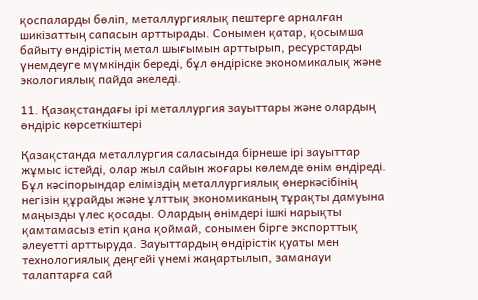қоспаларды бөліп, металлургиялық пештерге арналған шикізаттың сапасын арттырады. Сонымен қатар, қосымша байыту өндірістің метал шығымын арттырып, ресурстарды үнемдеуге мүмкіндік береді, бұл өндіріске экономикалық және экологиялық пайда әкеледі.

11. Қазақстандағы ірі металлургия зауыттары және олардың өндіріс көрсеткіштері

Қазақстанда металлургия саласында бірнеше ірі зауыттар жұмыс істейді, олар жыл сайын жоғары көлемде өнім өндіреді. Бұл кәсіпорындар еліміздің металлургиялық өнеркәсібінің негізін құрайды және ұлттық экономиканың тұрақты дамуына маңызды үлес қосады. Олардың өнімдері ішкі нарықты қамтамасыз етіп қана қоймай, сонымен бірге экспорттық әлеуетті арттыруда. Зауыттардың өндірістік қуаты мен технологиялық деңгейі үнемі жаңартылып, заманауи талаптарға сай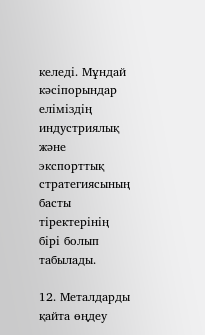келеді. Мұндай кәсіпорындар еліміздің индустриялық және экспорттық стратегиясының басты тіректерінің бірі болып табылады.

12. Металдарды қайта өңдеу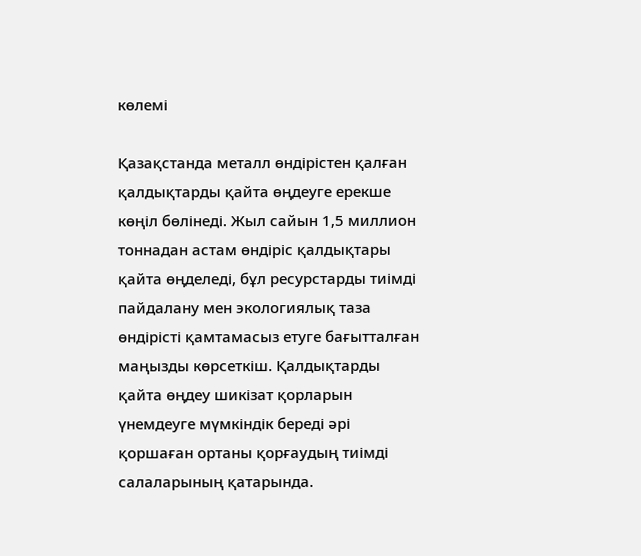көлемі

Қазақстанда металл өндірістен қалған қалдықтарды қайта өңдеуге ерекше көңіл бөлінеді. Жыл сайын 1,5 миллион тоннадан астам өндіріс қалдықтары қайта өңделеді, бұл ресурстарды тиімді пайдалану мен экологиялық таза өндірісті қамтамасыз етуге бағытталған маңызды көрсеткіш. Қалдықтарды қайта өңдеу шикізат қорларын үнемдеуге мүмкіндік береді әрі қоршаған ортаны қорғаудың тиімді салаларының қатарында.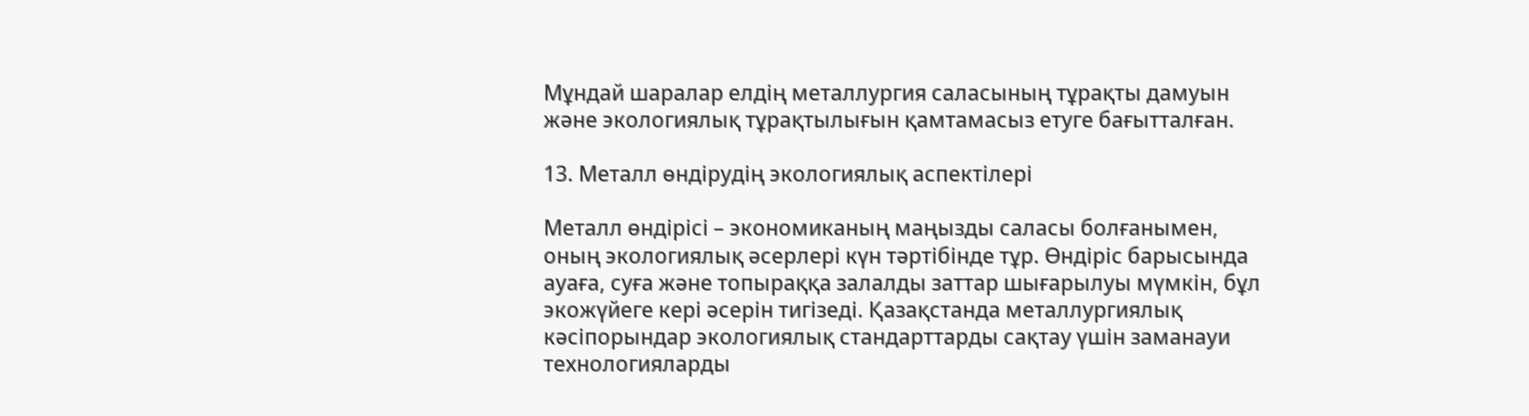Мұндай шаралар елдің металлургия саласының тұрақты дамуын және экологиялық тұрақтылығын қамтамасыз етуге бағытталған.

13. Металл өндірудің экологиялық аспектілері

Металл өндірісі – экономиканың маңызды саласы болғанымен, оның экологиялық әсерлері күн тәртібінде тұр. Өндіріс барысында ауаға, суға және топыраққа залалды заттар шығарылуы мүмкін, бұл экожүйеге кері әсерін тигізеді. Қазақстанда металлургиялық кәсіпорындар экологиялық стандарттарды сақтау үшін заманауи технологияларды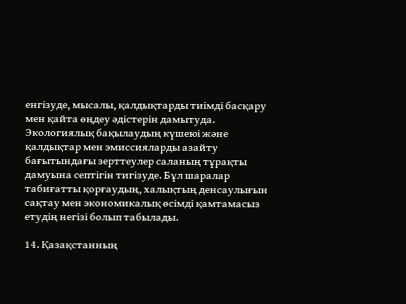енгізуде, мысалы, қалдықтарды тиімді басқару мен қайта өңдеу әдістерін дамытуда. Экологиялық бақылаудың күшеюі және қалдықтар мен эмиссияларды азайту бағытындағы зерттеулер саланың тұрақты дамуына септігін тигізуде. Бұл шаралар табиғатты қорғаудың, халықтың денсаулығын сақтау мен экономикалық өсімді қамтамасыз етудің негізі болып табылады.

14. Қазақстанның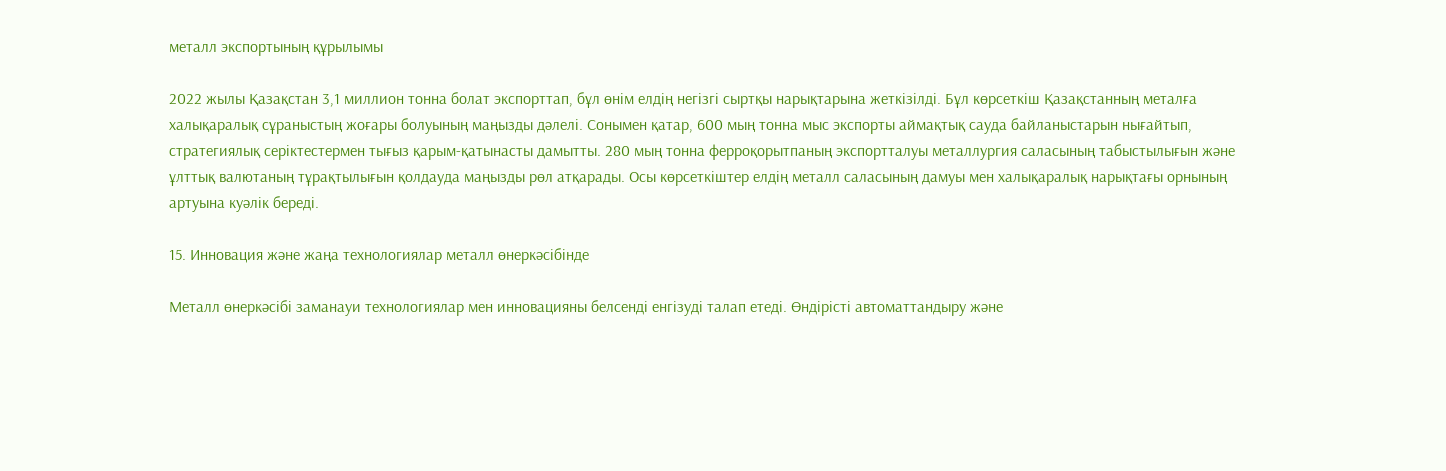металл экспортының құрылымы

2022 жылы Қазақстан 3,1 миллион тонна болат экспорттап, бұл өнім елдің негізгі сыртқы нарықтарына жеткізілді. Бұл көрсеткіш Қазақстанның металға халықаралық сұраныстың жоғары болуының маңызды дәлелі. Сонымен қатар, 600 мың тонна мыс экспорты аймақтық сауда байланыстарын нығайтып, стратегиялық серіктестермен тығыз қарым-қатынасты дамытты. 280 мың тонна ферроқорытпаның экспортталуы металлургия саласының табыстылығын және ұлттық валютаның тұрақтылығын қолдауда маңызды рөл атқарады. Осы көрсеткіштер елдің металл саласының дамуы мен халықаралық нарықтағы орнының артуына куәлік береді.

15. Инновация және жаңа технологиялар металл өнеркәсібінде

Металл өнеркәсібі заманауи технологиялар мен инновацияны белсенді енгізуді талап етеді. Өндірісті автоматтандыру және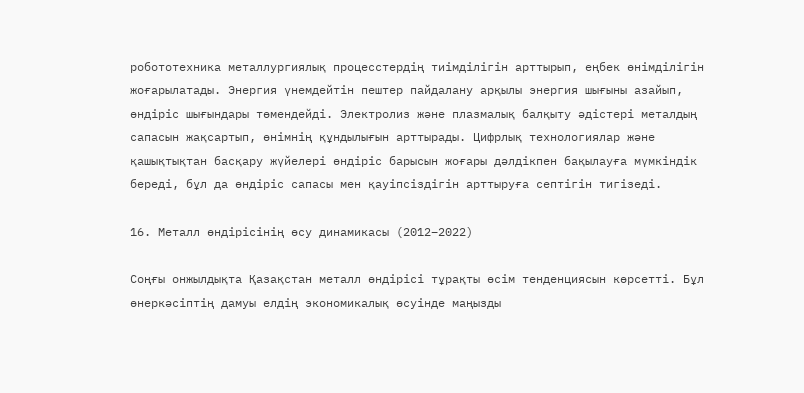робототехника металлургиялық процесстердің тиімділігін арттырып, еңбек өнімділігін жоғарылатады. Энергия үнемдейтін пештер пайдалану арқылы энергия шығыны азайып, өндіріс шығындары төмендейді. Электролиз және плазмалық балқыту әдістері металдың сапасын жақсартып, өнімнің құндылығын арттырады. Цифрлық технологиялар және қашықтықтан басқару жүйелері өндіріс барысын жоғары дәлдікпен бақылауға мүмкіндік береді, бұл да өндіріс сапасы мен қауіпсіздігін арттыруға септігін тигізеді.

16. Металл өндірісінің өсу динамикасы (2012–2022)

Соңғы онжылдықта Қазақстан металл өндірісі тұрақты өсім тенденциясын көрсетті. Бұл өнеркәсіптің дамуы елдің экономикалық өсуінде маңызды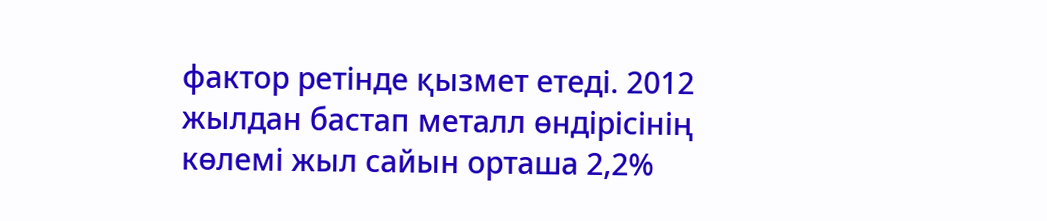фактор ретінде қызмет етеді. 2012 жылдан бастап металл өндірісінің көлемі жыл сайын орташа 2,2%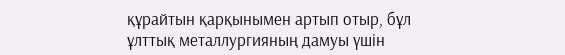құрайтын қарқынымен артып отыр, бұл ұлттық металлургияның дамуы үшін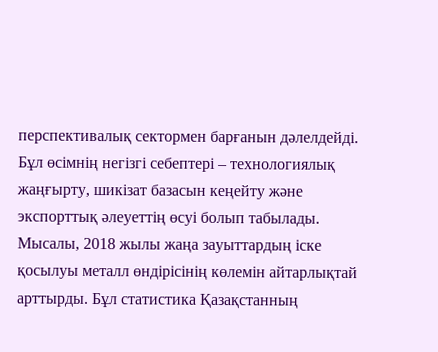перспективалық сектормен барғанын дәлелдейді. Бұл өсімнің негізгі себептері – технологиялық жаңғырту, шикізат базасын кеңейту және экспорттық әлеуеттің өсуі болып табылады. Мысалы, 2018 жылы жаңа зауыттардың іске қосылуы металл өндірісінің көлемін айтарлықтай арттырды. Бұл статистика Қазақстанның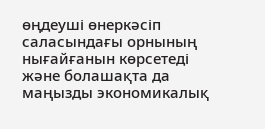өңдеуші өнеркәсіп саласындағы орнының нығайғанын көрсетеді және болашақта да маңызды экономикалық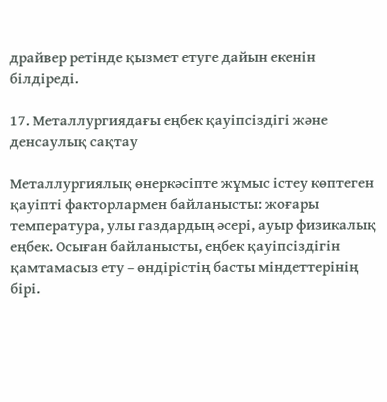драйвер ретінде қызмет етуге дайын екенін білдіреді.

17. Металлургиядағы еңбек қауіпсіздігі және денсаулық сақтау

Металлургиялық өнеркәсіпте жұмыс істеу көптеген қауіпті факторлармен байланысты: жоғары температура, улы газдардың әсері, ауыр физикалық еңбек. Осыған байланысты, еңбек қауіпсіздігін қамтамасыз ету – өндірістің басты міндеттерінің бірі.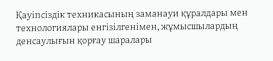Қауіпсіздік техникасының заманауи құралдары мен технологиялары енгізілгенімен, жұмысшылардың денсаулығын қорғау шаралары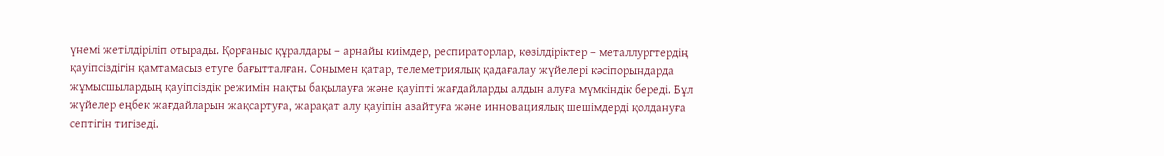үнемі жетілдіріліп отырады. Қорғаныс құралдары – арнайы киімдер, респираторлар, көзілдіріктер – металлургтердің қауіпсіздігін қамтамасыз етуге бағытталған. Сонымен қатар, телеметриялық қадағалау жүйелері кәсіпорындарда жұмысшылардың қауіпсіздік режимін нақты бақылауға және қауіпті жағдайларды алдын алуға мүмкіндік береді. Бұл жүйелер еңбек жағдайларын жақсартуға, жарақат алу қауіпін азайтуға және инновациялық шешімдерді қолдануға септігін тигізеді.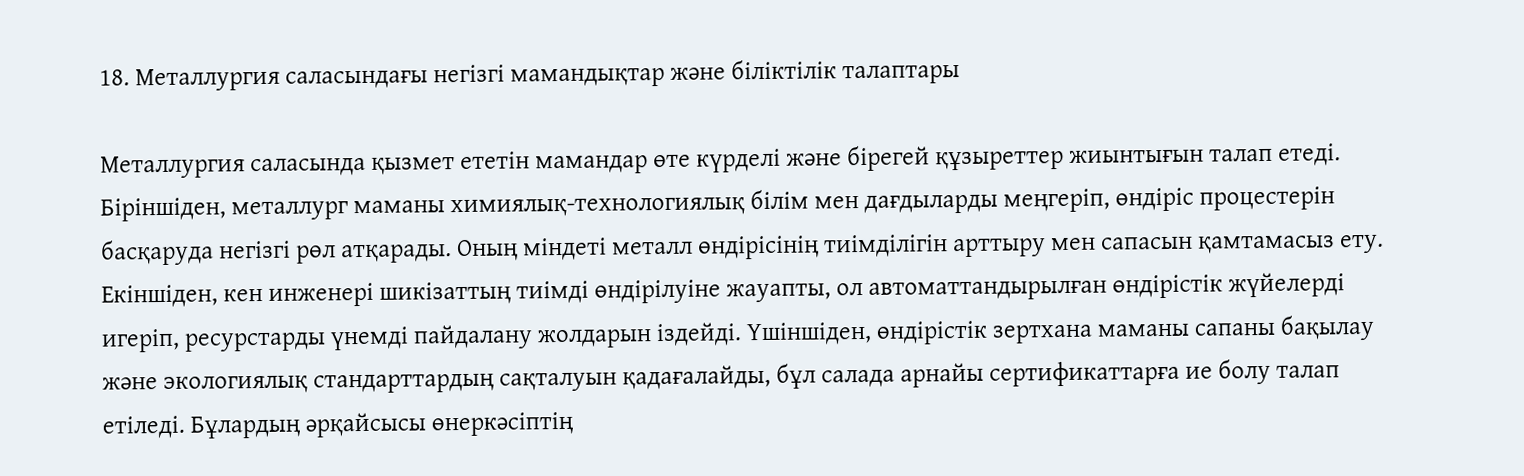18. Металлургия саласындағы негізгі мамандықтар және біліктілік талаптары

Металлургия саласында қызмет ететін мамандар өте күрделі және бірегей құзыреттер жиынтығын талап етеді. Біріншіден, металлург маманы химиялық-технологиялық білім мен дағдыларды меңгеріп, өндіріс процестерін басқаруда негізгі рөл атқарады. Оның міндеті металл өндірісінің тиімділігін арттыру мен сапасын қамтамасыз ету. Екіншіден, кен инженері шикізаттың тиімді өндірілуіне жауапты, ол автоматтандырылған өндірістік жүйелерді игеріп, ресурстарды үнемді пайдалану жолдарын іздейді. Үшіншіден, өндірістік зертхана маманы сапаны бақылау және экологиялық стандарттардың сақталуын қадағалайды, бұл салада арнайы сертификаттарға ие болу талап етіледі. Бұлардың әрқайсысы өнеркәсіптің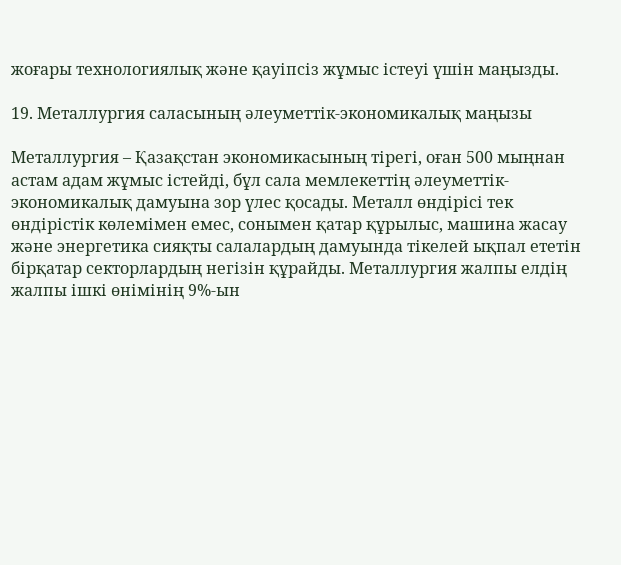жоғары технологиялық және қауіпсіз жұмыс істеуі үшін маңызды.

19. Металлургия саласының әлеуметтік-экономикалық маңызы

Металлургия – Қазақстан экономикасының тірегі, оған 500 мыңнан астам адам жұмыс істейді, бұл сала мемлекеттің әлеуметтік-экономикалық дамуына зор үлес қосады. Металл өндірісі тек өндірістік көлемімен емес, сонымен қатар құрылыс, машина жасау және энергетика сияқты салалардың дамуында тікелей ықпал ететін бірқатар секторлардың негізін құрайды. Металлургия жалпы елдің жалпы ішкі өнімінің 9%-ын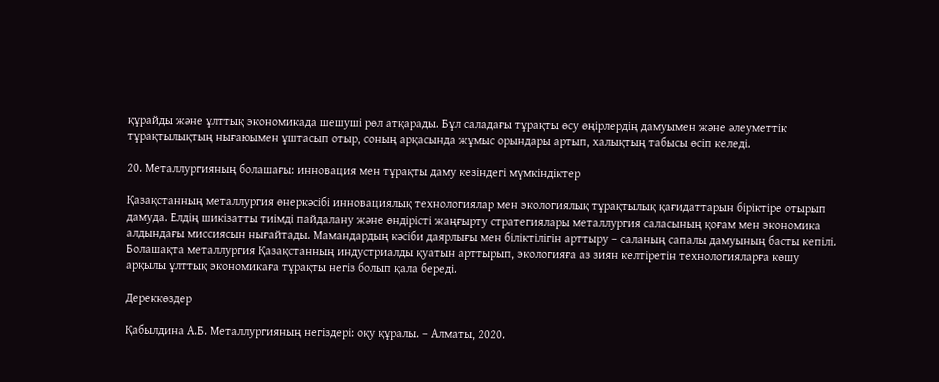құрайды және ұлттық экономикада шешуші рөл атқарады. Бұл саладағы тұрақты өсу өңірлердің дамуымен және әлеуметтік тұрақтылықтың нығаюымен ұштасып отыр, соның арқасында жұмыс орындары артып, халықтың табысы өсіп келеді.

20. Металлургияның болашағы: инновация мен тұрақты даму кезіндегі мүмкіндіктер

Қазақстанның металлургия өнеркәсібі инновациялық технологиялар мен экологиялық тұрақтылық қағидаттарын біріктіре отырып дамуда. Елдің шикізатты тиімді пайдалану және өндірісті жаңғырту стратегиялары металлургия саласының қоғам мен экономика алдындағы миссиясын нығайтады. Мамандардың кәсіби даярлығы мен біліктілігін арттыру – саланың сапалы дамуының басты кепілі. Болашақта металлургия Қазақстанның индустриалды қуатын арттырып, экологияға аз зиян келтіретін технологияларға көшу арқылы ұлттық экономикаға тұрақты негіз болып қала береді.

Дереккөздер

Қабылдина А.Б. Металлургияның негіздері: оқу құралы. – Алматы, 2020.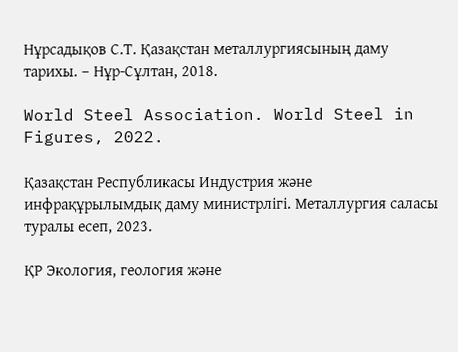Нұрсадықов С.Т. Қазақстан металлургиясының даму тарихы. – Нұр-Сұлтан, 2018.

World Steel Association. World Steel in Figures, 2022.

Қазақстан Республикасы Индустрия және инфрақұрылымдық даму министрлігі. Металлургия саласы туралы есеп, 2023.

ҚР Экология, геология және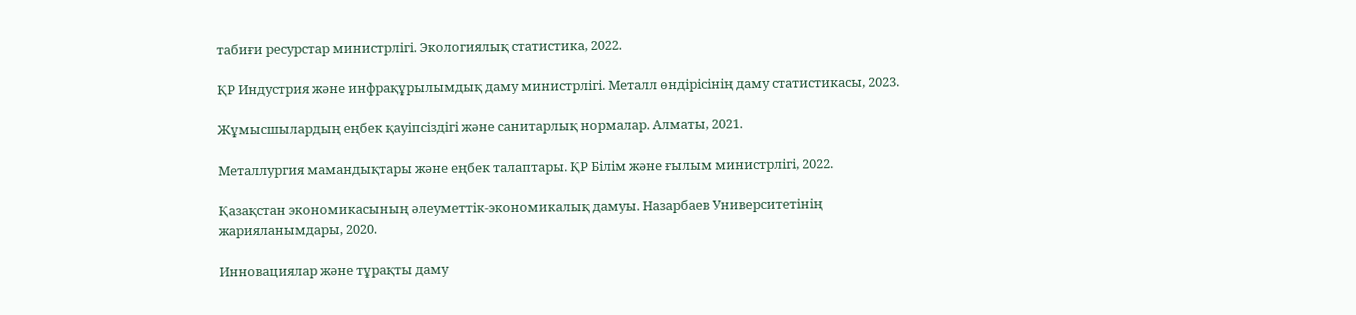табиғи ресурстар министрлігі. Экологиялық статистика, 2022.

ҚР Индустрия және инфрақұрылымдық даму министрлігі. Металл өндірісінің даму статистикасы, 2023.

Жұмысшылардың еңбек қауіпсіздігі және санитарлық нормалар. Алматы, 2021.

Металлургия мамандықтары және еңбек талаптары. ҚР Білім және ғылым министрлігі, 2022.

Қазақстан экономикасының әлеуметтік-экономикалық дамуы. Назарбаев Университетінің жарияланымдары, 2020.

Инновациялар және тұрақты даму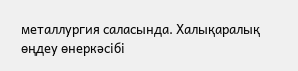металлургия саласында. Халықаралық өңдеу өнеркәсібі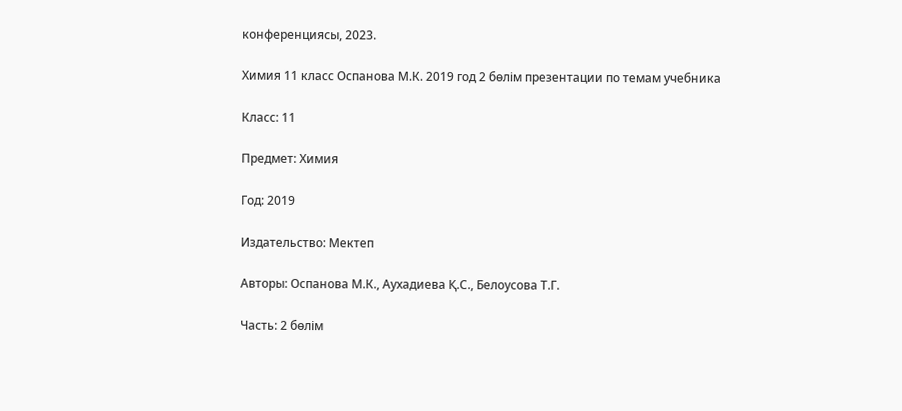конференциясы, 2023.

Химия 11 класс Оспанова М.К. 2019 год 2 бөлім презентации по темам учебника

Класс: 11

Предмет: Химия

Год: 2019

Издательство: Мектеп

Авторы: Оспанова М.К., Аухадиева Қ.С., Белоусова Т.Г.

Часть: 2 бөлім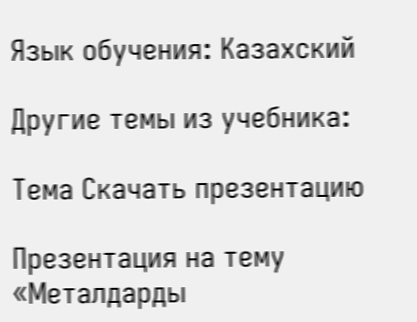Язык обучения: Казахский

Другие темы из учебника:

Тема Скачать презентацию

Презентация на тему «Металдарды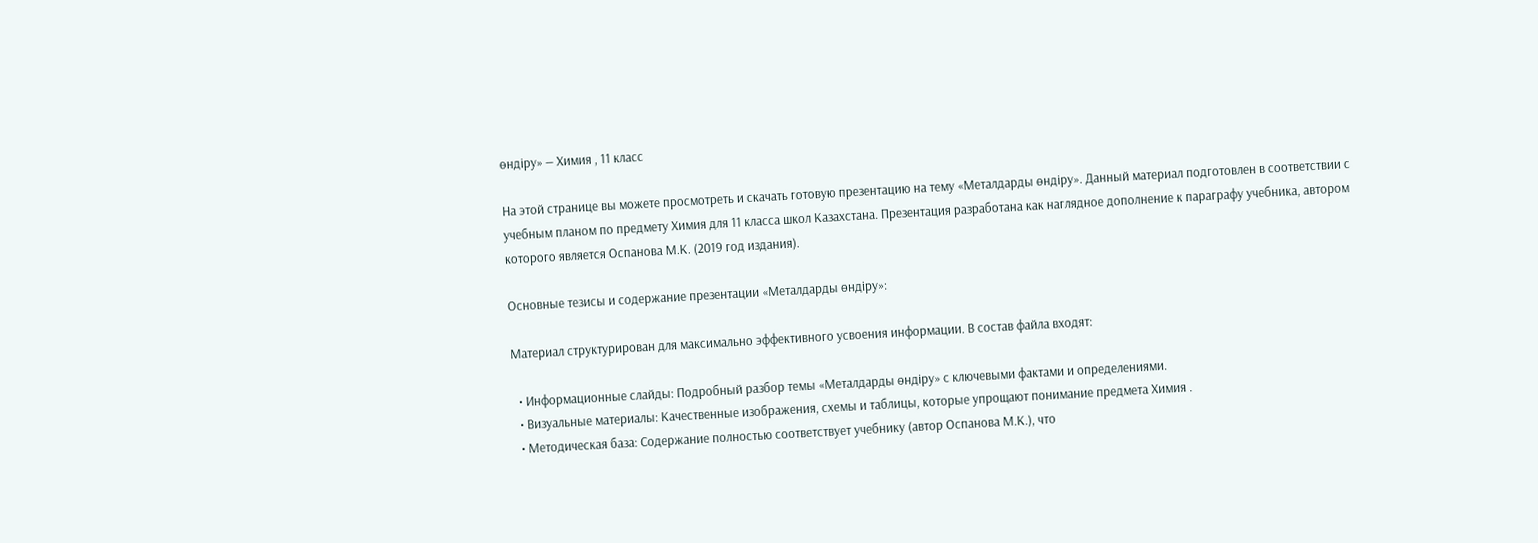өндіру» — Химия , 11 класс

На этой странице вы можете просмотреть и скачать готовую презентацию на тему «Металдарды өндіру». Данный материал подготовлен в соответствии с учебным планом по предмету Химия для 11 класса школ Казахстана. Презентация разработана как наглядное дополнение к параграфу учебника, автором которого является Оспанова М.К. (2019 год издания).

Основные тезисы и содержание презентации «Металдарды өндіру»:

Материал структурирован для максимально эффективного усвоения информации. В состав файла входят:

  • Информационные слайды: Подробный разбор темы «Металдарды өндіру» с ключевыми фактами и определениями.
  • Визуальные материалы: Качественные изображения, схемы и таблицы, которые упрощают понимание предмета Химия .
  • Методическая база: Содержание полностью соответствует учебнику (автор Оспанова М.К.), что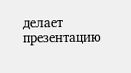делает презентацию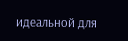идеальной для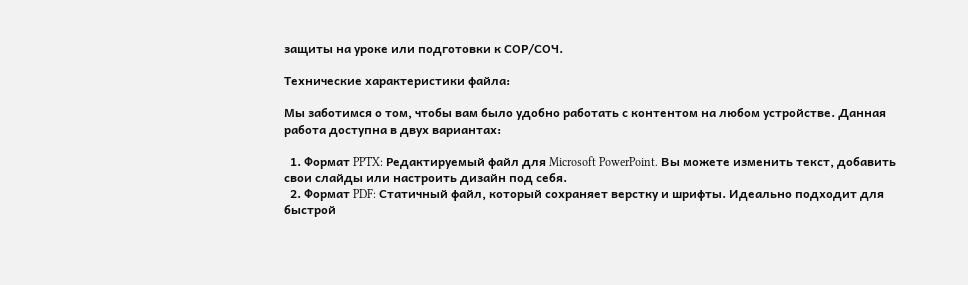защиты на уроке или подготовки к СОР/СОЧ.

Технические характеристики файла:

Мы заботимся о том, чтобы вам было удобно работать с контентом на любом устройстве. Данная работа доступна в двух вариантах:

  1. Формат PPTX: Редактируемый файл для Microsoft PowerPoint. Вы можете изменить текст, добавить свои слайды или настроить дизайн под себя.
  2. Формат PDF: Статичный файл, который сохраняет верстку и шрифты. Идеально подходит для быстрой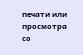печати или просмотра со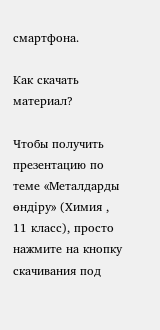смартфона.

Как скачать материал?

Чтобы получить презентацию по теме «Металдарды өндіру» (Химия , 11 класс), просто нажмите на кнопку скачивания под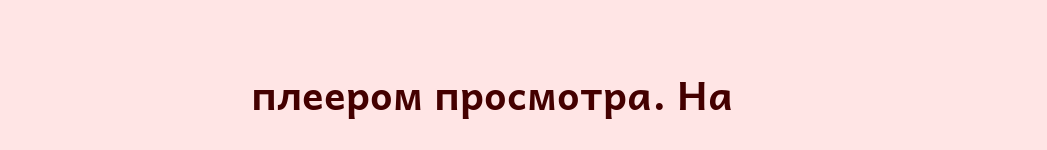плеером просмотра. На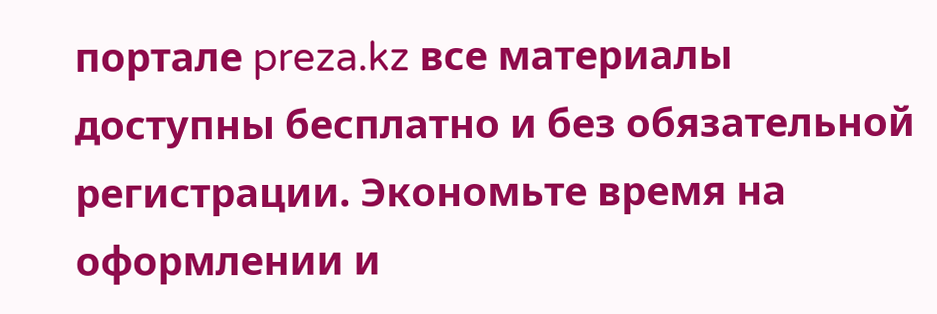портале preza.kz все материалы доступны бесплатно и без обязательной регистрации. Экономьте время на оформлении и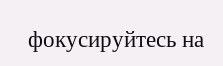фокусируйтесь на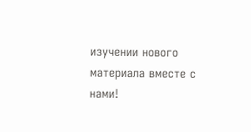изучении нового материала вместе с нами!